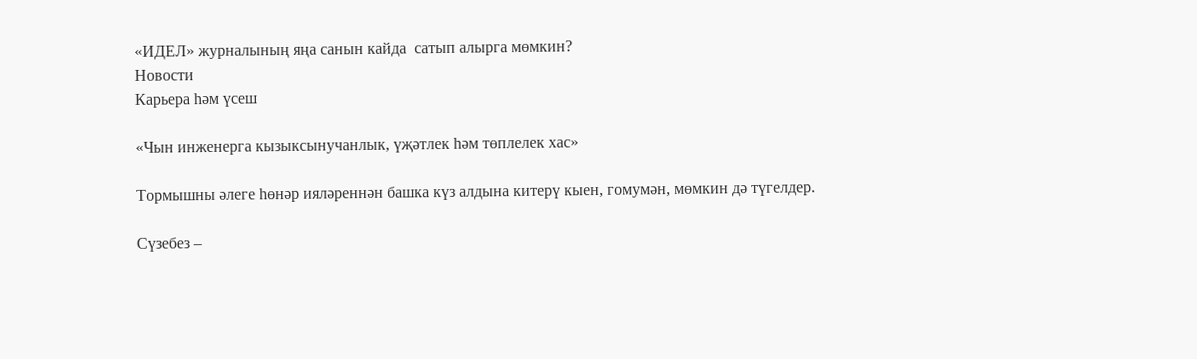«ИДЕЛ» журналының яңа санын кайда  сатып алырга мөмкин?
Новости
Карьера һәм үсеш

«Чын инженерга кызыксынучанлык, үҗәтлек һәм төплелек хас»

Тормышны әлеге һөнәр ияләреннән башка күз алдына китерү кыен, гомумән, мөмкин дә түгелдер.

Сүзебез –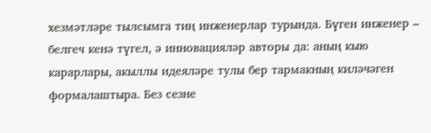хезмәтләре тылсымга тиң инженерлар турында. Бүген инженер – белгеч кенә түгел, ә инновацияләр авторы да: аның кыю карарлары, акыллы идеяләре тулы бер тармакның киләчәген формалаштыра. Без сезне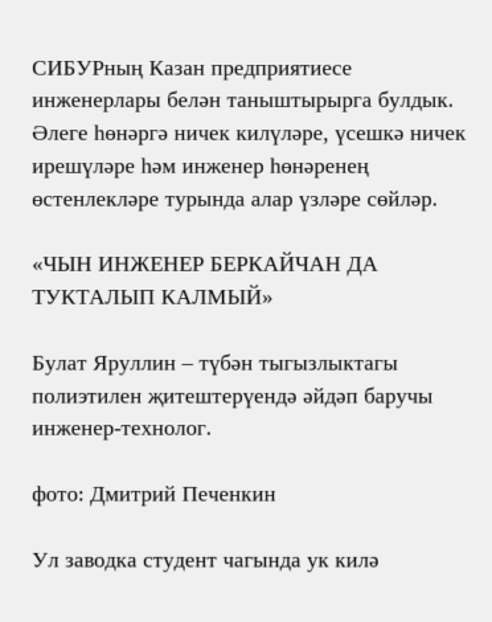СИБУРның Казан предприятиесе инженерлары белән таныштырырга булдык. Әлеге һөнәргә ничек килүләре, үсешкә ничек ирешүләре һәм инженер һөнәренең өстенлекләре турында алар үзләре сөйләр.

«ЧЫН ИНЖЕНЕР БЕРКАЙЧАН ДА ТУКТАЛЫП КАЛМЫЙ»

Булат Яруллин – түбән тыгызлыктагы полиэтилен җитештерүендә әйдәп баручы инженер-технолог.

фото: Дмитрий Печенкин

Ул заводка студент чагында ук килә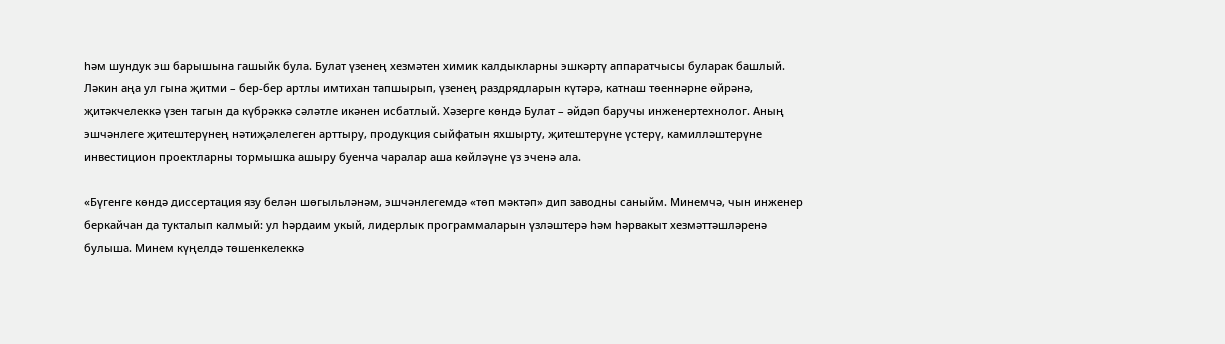һәм шундук эш барышына гашыйк була. Булат үзенең хезмәтен химик калдыкларны эшкәртү аппаратчысы буларак башлый. Ләкин аңа ул гына җитми – бер-бер артлы имтихан тапшырып, үзенең раздрядларын күтәрә, катнаш төеннәрне өйрәнә, җитәкчелеккә үзен тагын да күбрәккә сәләтле икәнен исбатлый. Хәзерге көндә Булат – әйдәп баручы инженертехнолог. Аның эшчәнлеге җитештерүнең нәтиҗәлелеген арттыру, продукция сыйфатын яхшырту, җитештерүне үстерү, камилләштерүне инвестицион проектларны тормышка ашыру буенча чаралар аша көйләүне үз эченә ала.

«Бүгенге көндә диссертация язу белән шөгыльләнәм, эшчәнлегемдә «төп мәктәп» дип заводны саныйм. Минемчә, чын инженер беркайчан да тукталып калмый: ул һәрдаим укый, лидерлык программаларын үзләштерә һәм һәрвакыт хезмәттәшләренә булыша. Минем күңелдә төшенкелеккә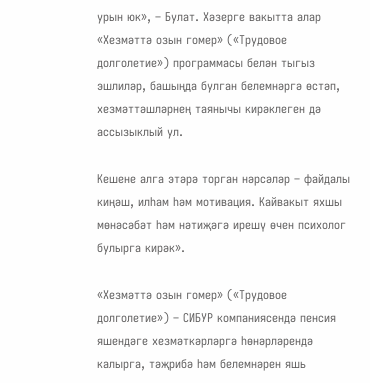урын юк», – Булат. Хәзерге вакытта алар «Хезмәттә озын гомер» («Трудовое долголетие») программасы белән тыгыз эшлиләр, башыңда булган белемнәргә өстәп, хезмәттәшләрнең таянычы кирәклеген дә ассызыклый ул.

Кешене алга этәрә торган нәрсәләр – файдалы киңәш, илһам һәм мотивация. Кайвакыт яхшы мөнәсәбәт һәм нәтиҗәгә ирешү өчен психолог булырга кирәк».

«Хезмәттә озын гомер» («Трудовое долголетие») – СИБУР компаниясендә пенсия яшендәге хезмәткәрләргә һөнәрләрендә калырга, тәҗрибә һәм белемнәрен яшь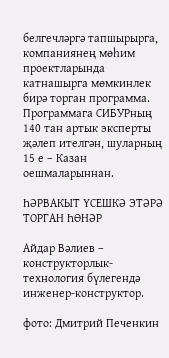белгечләргә тапшырырга, компаниянең мөһим проектларында катнашырга мөмкинлек бирә торган программа. Программага СИБУРның 140 тан артык эксперты җәлеп ителгән, шуларның 15 е – Казан оешмаларыннан.

ҺӘРВАКЫТ ҮСЕШКӘ ЭТӘРӘ ТОРГАН ҺӨНӘР

Айдар Вәлиев – конструкторлык-технология бүлегендә инженер-конструктор.

фото: Дмитрий Печенкин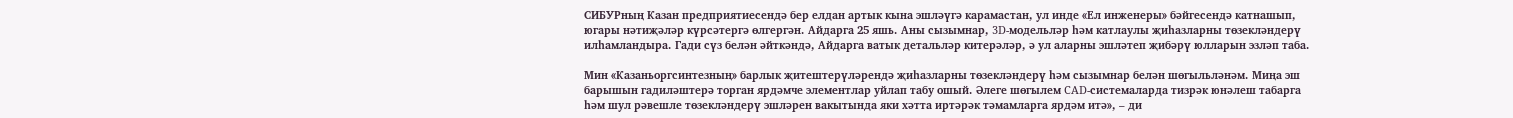СИБУРның Казан предприятиесендә бер елдан артык кына эшләүгә карамастан, ул инде «Ел инженеры» бәйгесендә катнашып, югары нәтиҗәләр күрсәтергә өлгергән. Айдарга 25 яшь. Аны сызымнар, 3D-модельләр һәм катлаулы җиһазларны төзекләндерү илһамландыра. Гади сүз белән әйткәндә, Айдарга ватык детальләр китерәләр, ә ул аларны эшләтеп җибәрү юлларын эзләп таба.

Мин «Казаньоргсинтезның» барлык җитештерүләрендә җиһазларны төзекләндерү һәм сызымнар белән шөгыльләнәм. Миңа эш барышын гадиләштерә торган ярдәмче элементлар уйлап табу ошый. Әлеге шөгылем CAD-системаларда тизрәк юнәлеш табарга һәм шул рәвешле төзекләндерү эшләрен вакытында яки хәтта иртәрәк тәмамларга ярдәм итә», – ди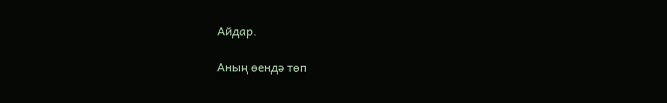Айдар.

Аның өендә төп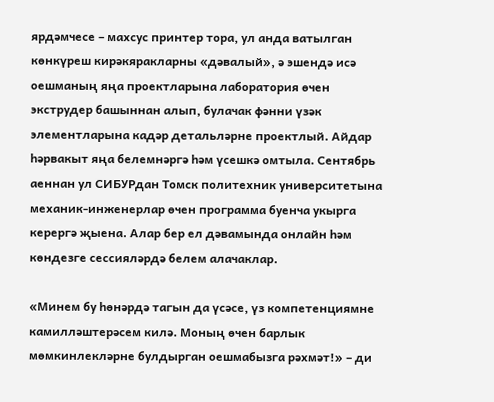ярдәмчесе – махсус принтер тора, ул анда ватылган көнкүреш кирәкяракларны «дәвалый», ә эшендә исә оешманың яңа проектларына лаборатория өчен экструдер башыннан алып, булачак фәнни үзәк элементларына кадәр детальләрне проектлый. Айдар һәрвакыт яңа белемнәргә һәм үсешкә омтыла. Сентябрь аеннан ул СИБУРдан Томск политехник университетына механик-инженерлар өчен программа буенча укырга керергә җыена. Алар бер ел дәвамында онлайн һәм көндезге сессияләрдә белем алачаклар.

«Минем бу һөнәрдә тагын да үсәсе, үз компетенциямне камилләштерәсем килә. Моның өчен барлык мөмкинлекләрне булдырган оешмабызга рәхмәт!» – ди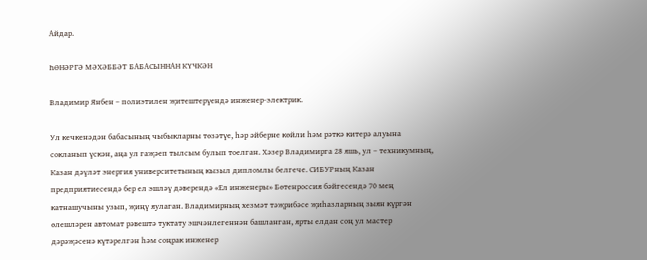Айдар.

ҺӨНӘРГӘ МӘХӘББӘТ БАБАСЫННАН КҮЧКӘН

Владимир Янбен – полиэтилен җитештерүендә инженер-электрик.

Ул кечкенәдән бабасының чыбыкларны төзәтүе, һәр әйберне көйли һәм рәткә китерә алуына сокланып үскән, аңа ул гаҗәеп тылсым булып тоелган. Хәзер Владимирга 28 яшь, ул – техникумның, Казан дәүләт энергия университетының кызыл дипломлы белгече. СИБУРның Казан предприятиесендә бер ел эшләү дәверендә «Ел инженеры» Бөтенроссия бәйгесендә 70 мең катнашучыны узып, җиңү яулаган. Владимирның хезмәт тәҗрибәсе җиһазларның зыян күргән өлешләрен автомат рәвештә туктату эшчәнлегеннән башланган, ярты елдан соң ул мастер дәрәҗәсенә күтәрелгән һәм соңрак инженер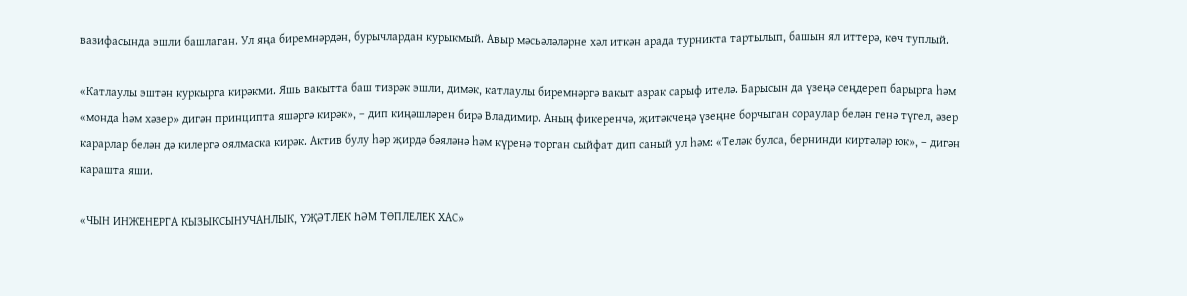вазифасында эшли башлаган. Ул яңа биремнәрдән, бурычлардан курыкмый. Авыр мәсьәләләрне хәл иткән арада турникта тартылып, башын ял иттерә, көч туплый.

«Катлаулы эштән куркырга кирәкми. Яшь вакытта баш тизрәк эшли, димәк, катлаулы биремнәргә вакыт азрак сарыф ителә. Барысын да үзеңә сеңдереп барырга һәм «монда һәм хәзер» дигән принципта яшәргә кирәк», – дип киңәшләрен бирә Владимир. Аның фикеренчә, җитәкчеңә үзеңне борчыган сораулар белән генә түгел, әзер карарлар белән дә килергә оялмаска кирәк. Актив булу һәр җирдә бәяләнә һәм күренә торган сыйфат дип саный ул һәм: «Теләк булса, бернинди киртәләр юк», – дигән карашта яши.

«ЧЫН ИНЖЕНЕРГА КЫЗЫКСЫНУЧАНЛЫК, ҮҖӘТЛЕК ҺӘМ ТӨПЛЕЛЕК ХАС»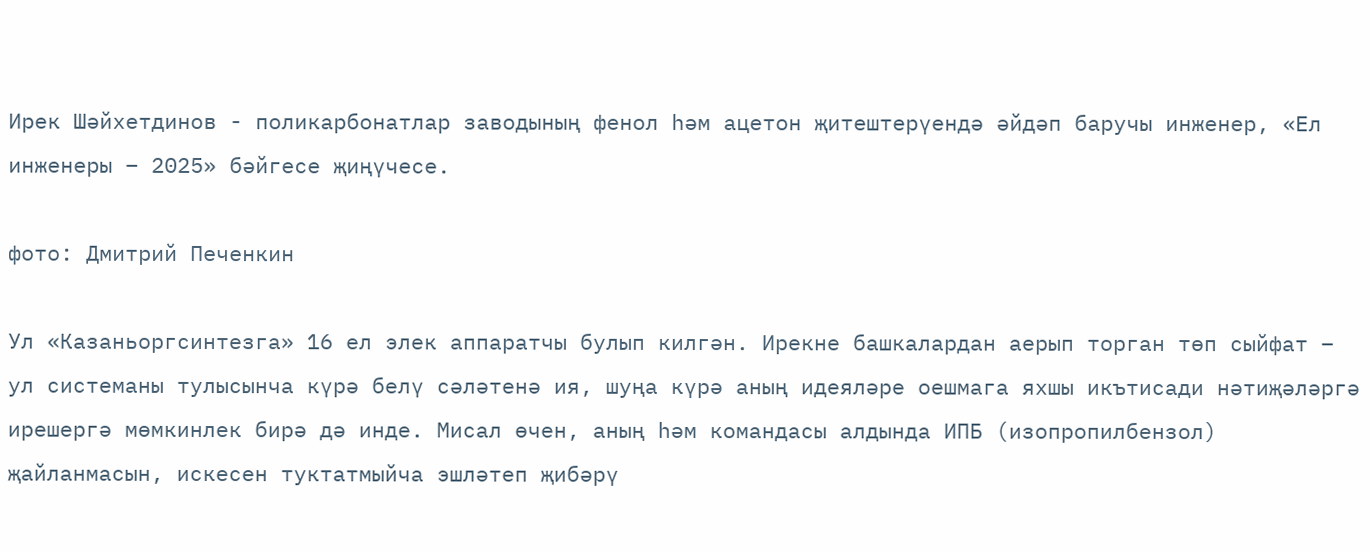Ирек Шәйхетдинов - поликарбонатлар заводының фенол һәм ацетон җитештерүендә әйдәп баручы инженер, «Ел инженеры – 2025» бәйгесе җиңүчесе.

фото: Дмитрий Печенкин

Ул «Казаньоргсинтезга» 16 ел элек аппаратчы булып килгән. Ирекне башкалардан аерып торган төп сыйфат – ул системаны тулысынча күрә белү сәләтенә ия, шуңа күрә аның идеяләре оешмага яхшы икътисади нәтиҗәләргә ирешергә мөмкинлек бирә дә инде. Мисал өчен, аның һәм командасы алдында ИПБ (изопропилбензол) җайланмасын, искесен туктатмыйча эшләтеп җибәрү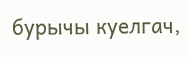бурычы куелгач,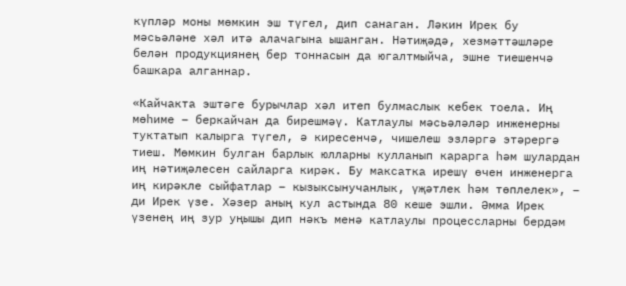күпләр моны мөмкин эш түгел, дип санаган. Ләкин Ирек бу мәсьәләне хәл итә алачагына ышанган. Нәтиҗәдә, хезмәттәшләре белән продукциянең бер тоннасын да югалтмыйча, эшне тиешенчә башкара алганнар.

«Кайчакта эштәге бурычлар хәл итеп булмаслык кебек тоела. Иң мөһиме – беркайчан да бирешмәү. Катлаулы мәсьәләләр инженерны туктатып калырга түгел, ә киресенчә, чишелеш эзләргә этәрергә тиеш. Мөмкин булган барлык юлларны кулланып карарга һәм шулардан иң нәтиҗәлесен сайларга кирәк. Бу максатка ирешү өчен инженерга иң кирәкле сыйфатлар – кызыксынучанлык, үҗәтлек һәм төплелек», – ди Ирек үзе. Хәзер аның кул астында 80 кеше эшли. Әмма Ирек үзенең иң зур уңышы дип нәкъ менә катлаулы процессларны бердәм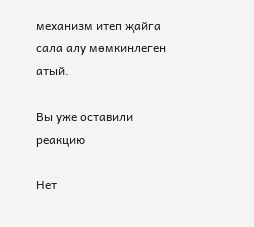механизм итеп җайга сала алу мөмкинлеген атый.

Вы уже оставили реакцию

Нет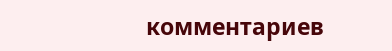комментариев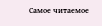Самое читаемое